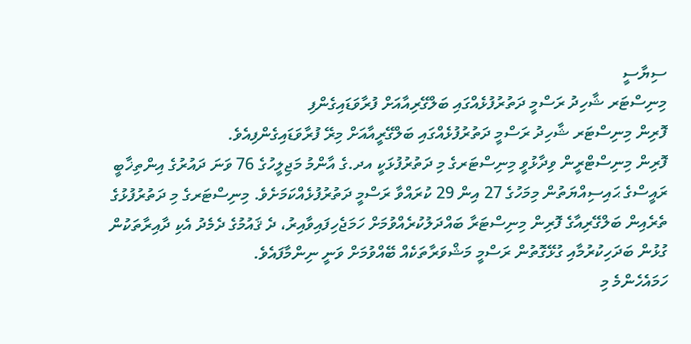ސިޔާސީ
މިނިސްޓަރ ޝާހިދު ރަސްމީ ދަތުރުފުޅެއްގައި ބަލްގޭރިއާއަށް ފުރާވަޑައިގެންފި
ފޮރިން މިނިސްޓަރ ޝާހިދު ރަސްމީ ދަތުރުފުޅެއްގައި ބަލްގޭރީއާއަށް މިރޭ ފުރާވަޑައިގެންފިއެވެ.
ފޮރިން މިނިސްޓްރީން ވިދާޅުވީ މިނިސްޓަރގެ މި ދަތުރުފުޅަކީ އދ.ގެ އާންމު މަޖިލީހުގެ 76 ވަނަ ދައުރުގެ އިންތިޚާބީ ރައީސްގެ ޙައިސިއްޔަތުން މިމަހުގެ 27 އިން 29 ކުރައްވާ ރަސްމީ ދަތުރުފުޅެއްކަމަށެވެ. މިނިސްޓަރގެ މި ދަތުރުފުޅުގެ ތެރެއިން ބަލްގޭރިއާގެ ފޮރިން މިނިސްޓަރާ ބައްދަލުކުރެއްވުމަށް ހަމަޖެހިފައިވާއިރު، ދެ ޤައުމުގެ ދެމެދު އެކި ދާއިރާތަކުން ގުޅުން ބަދަހިކުރުމާއި ގުޅޭގޮތުން ރަސްމީ މަޝްވަރާތަކެއް ބޭއްވުމަށް ވަނީ ނިންމާފައެވެ.
ހަމައެހެންމެ މި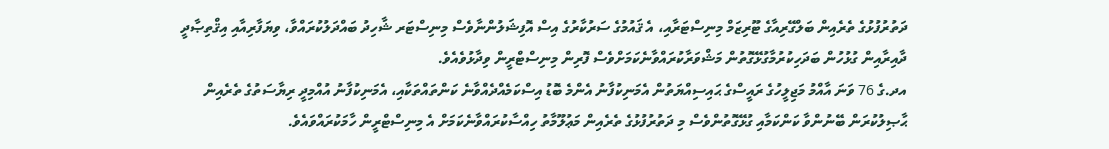ދަތުރުފުޅުގެ ތެރެއިން ބަލްގޭރިއާގެ ޓޫރިޒަމް މިނިސްޓަރާއި، އެ ޤައުމުގެ ސަރުކާރުގެ އިސް އޮފިޝަލުންނާވެސް މިނިސްޓަރ ޝާހިދު ބައްދަލުކުރައްވާ، ވިޔަފާރިއާއި އިޤްތިޞާދީ ދާއިރާއިން ގުޅުހުން ބަދަހިކުރުމާގުޅޭގޮތުން މަޝްވަރާކުރައްވާނެކަމަށްވެސް ފޮރިން މިނިސްޓްރީން ވިދާޅުވެއެވެ.
އދ.ގެ 76 ވަނަ އާއްމު މަޖިލީހުގެ ރައީސްގެ ޙައިސިއްޔަތުން އެމަނިކުފާނު އެންމެ ބޮޑު އިސްކަމެއްދެއްވާނެ ކަންތައްތަކާއި، އެމަނިކުފާނު އުއްމިދީ ރިޔާސަތުގެ ތެރެއިން ޙާޞިލުކުރަން ބޭނުންވާ ކަންކަމާއި ގުޅޭގޮތުންވެސް މި ދަތުރުފުޅުގެ ތެރެއިން މަޢުލޫމާތު ހިއްސާކުރައްވާނެކަމަށް އެ މިނިސްޓްރީން ހާމަކުރައްވައެވެ.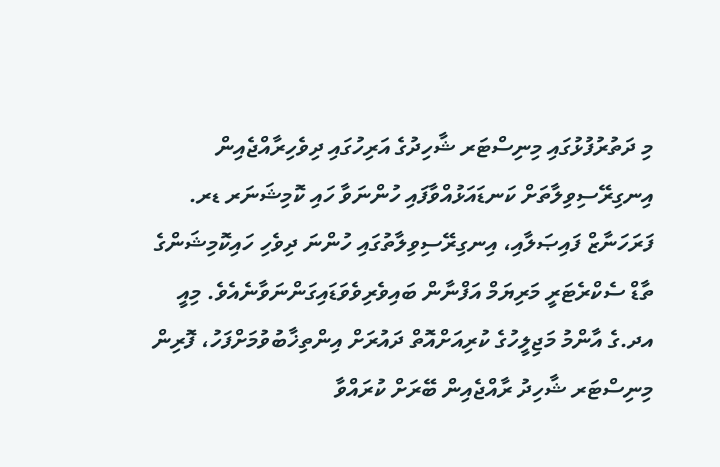މި ދަތުރުފުޅުގައި މިނިސްޓަރ ޝާހިދުގެ އަރިހުގައި ދިވެހިރާއްޖެއިން އިނގިރޭސިވިލާތަށް ކަނޑައަޅުއްވާފައި ހުންނަވާ ހައި ކޮމިޝަނަރ ޑރ. ފަރަހަނާޒް ފައިޞަލާއި، އިނގިރޭސިވިލާތުގައި ހުންނަ ދިވެހި ހައިކޮމިޝަންގެ ތާޑް ސެކްރެޓަރީ މަރިޔަމް އަފްނާން ބައިވެރިވެވަޑައިގަންނަވާނެއެވެ. މިއީ އދ.ގެ އާންމު މަޖިލީހުގެ ކުރިއަށްއޮތް ދައުރަށް އިންތިޚާބުވުމަށްފަހު، ފޮރިން މިނިސްޓަރ ޝާހިދު ރާއްޖެއިން ބޭރަށް ކުރައްވާ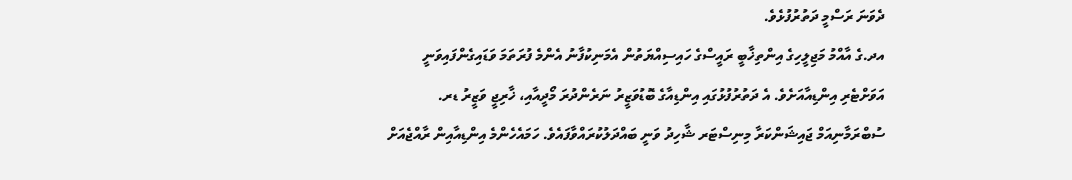ދެވަނަ ރަސްމީ ދަތުރުފުޅެވެ.
އދ.ގެ އާއްމު މަޖިލީހިގެ އިންތިޚާބީ ރައީސްގެ ހައިސިއްޔަތުން އެމަނިކުފާނު އެންމެ ފުރަތަމަ ވަޑައިގެންފައިވަނީ އަވަށްޓެރި އިންޑިއާއަށެވެ. އެ ދަތުރުފުޅުގައި އިންޑިއާގެ ބޮޑުވަޒީރު ނަރެންދުރަ މޯދީއާއި، ޚާރިޖީ ވަޒީރު ޑރ. ސުބްރަމާނިއަމް ޖައިޝަންކަރާ މިނިސްޓަރ ޝާހިދު ވަނީ ބައްދަލުކުރައްވާފައެވެ. ހަމައެހެންމެ އިންޑިއާއިން ރާއްޖެއަށް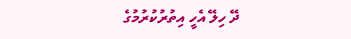ދޭ ހިލޭ އެހީ އިތުރުކުރުމުގެ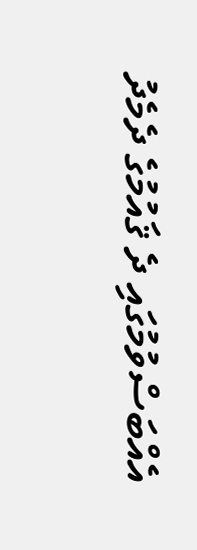އެއްބަސްވުމުގައި ދެ ޤައުމުގެ ދެމެދު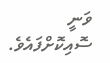ވަނީ ސޮއިކޮށްފައެވެ.